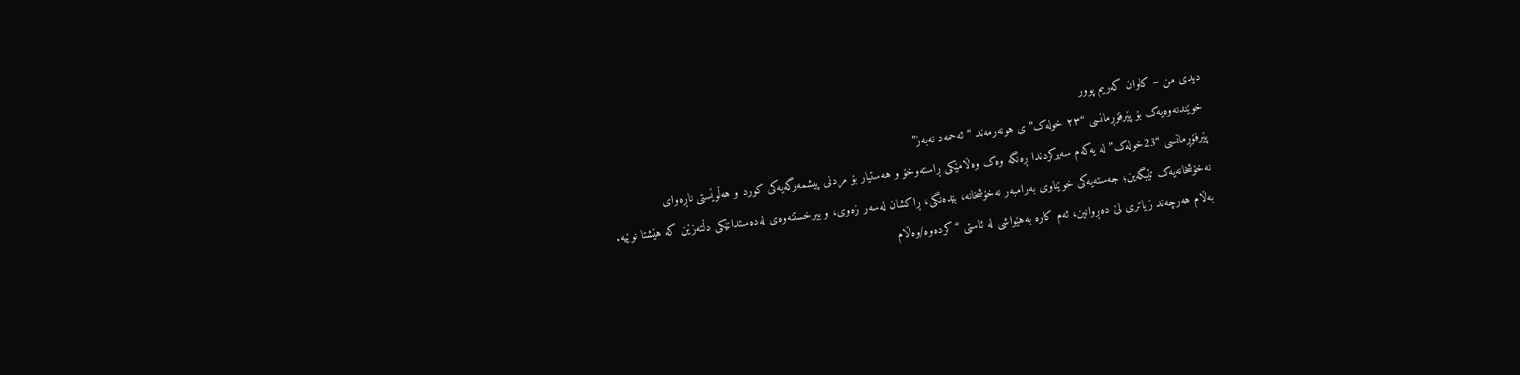دیدی من – کاوان کەریم پوور
خوێندنەوەیەک بۆ پێرفۆڕمانسی “٢٣ خولەک”ی هونەرمەند “ئەحمەد نەبەز”
پێرفۆڕمانسی “23خولەک” لە یەکەم سەیرکردندا ڕەنگە وەک وەڵامێکی ڕاستەوخۆ و هەستیار بۆ مردنی پیشمەرگەیەکی کورد و هەڵوێستی ناڕەوای نەخۆشخانەیەک تێبگەین؛ جەستەیەکی خوێناوی بەرامبەر نەخۆشخانە، بێدەنگی، ڕاکشان لەسەر زەوی، و بیرخستنەوەی لەدەستدانێکی دڵتەزێن کە هێشتا نوێیە. بەڵام هەرچەند زیاتری لێ دەڕوانین، ئەم کارە بەهێواشی لە ئاستی “کردەوە/وەڵام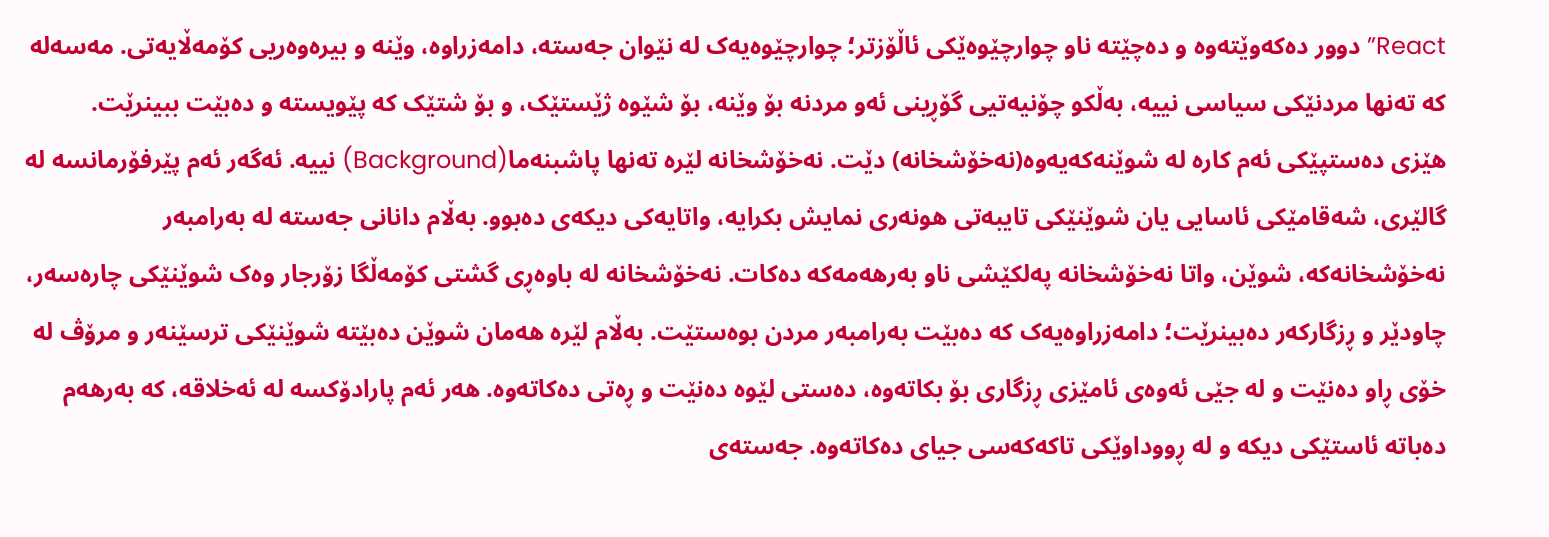React” دوور دەکەوێتەوە و دەچێتە ناو چوارچێوەێکی ئاڵۆزتر؛ چوارچێوەیەک لە نێوان جەستە، دامەزراوە، وێنە و بیرەوەریی کۆمەڵایەتی. مەسەلە کە تەنها مردنێکی سیاسی نییە، بەڵکو چۆنیەتیی گۆڕینی ئەو مردنە بۆ وێنە، بۆ شێوە ژێستێک، و بۆ شتێک کە پێویستە و دەبێت ببینرێت.
هێزی دەستپێکی ئەم کارە لە شوێنەکەیەوە(نەخۆشخانە) دێت. نەخۆشخانە لێرە تەنها پاشبنەما(Background) نییە. ئەگەر ئەم پێرفۆرمانسە لە گالێری، شەقامێکی ئاسایی یان شوێنێکی تایبەتی هونەری نمایش بکرایە، واتایەکی دیکەی دەبوو. بەڵام دانانی جەستە لە بەرامبەر نەخۆشخانەکە، شوێن، واتا نەخۆشخانە پەلکێشی ناو بەرهەمەکە دەکات. نەخۆشخانە لە باوەڕی گشتی کۆمەڵگا زۆرجار وەک شوێنێکی چارەسەر، چاودێر و ڕزگارکەر دەبینرێت؛ دامەزراوەیەک کە دەبێت بەرامبەر مردن بوەستێت. بەڵام لێرە هەمان شوێن دەبێتە شوێنێکی ترسێنەر و مرۆڤ لە خۆی ڕاو دەنێت و لە جێی ئەوەی ئامێزی ڕزگاری بۆ بکاتەوە، دەستی لێوە دەنێت و ڕەتی دەکاتەوە. هەر ئەم پارادۆکسە لە ئەخلاقە، کە بەرهەم دەباتە ئاستێکی دیکە و لە ڕووداوێکی تاکەکەسی جیای دەکاتەوە. جەستەی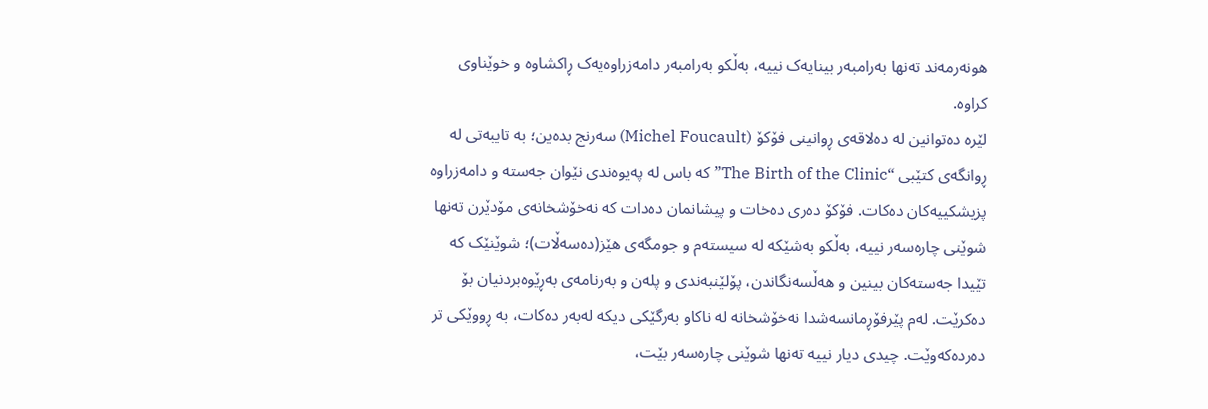هونەرمەند تەنها بەرامبەر بینایەک نییە، بەڵکو بەرامبەر دامەزراوەیەک ڕاکشاوە و خوێناوی کراوە.
لێرە دەتوانین لە دەلاقەی ڕوانینی فۆکۆ (Michel Foucault) سەرنج بدەین؛ بە تایبەتی لە ڕوانگەی کتێبی “The Birth of the Clinic” کە باس لە پەیوەندی نێوان جەستە و دامەزراوە پزیشکییەکان دەکات. فۆکۆ دەری دەخات و پیشانمان دەدات کە نەخۆشخانەی مۆدێرن تەنها شوێنی چارەسەر نییە، بەڵکو بەشێکە لە سیستەم و جومگەی هێز(دەسەڵات)؛ شوێنێک کە تێیدا جەستەکان بینین و هەڵسەنگاندن، پۆلێنبەندی و پلەن و بەرنامەی بەڕێوەبردنیان بۆ دەکرێت. لەم پێرفۆڕمانسەشدا نەخۆشخانە لە ناکاو بەرگێکی دیکە لەبەر دەکات، بە ڕووێکی تر دەردەکەوێت. چیدی دیار نییە تەنها شوێنی چارەسەر بێت،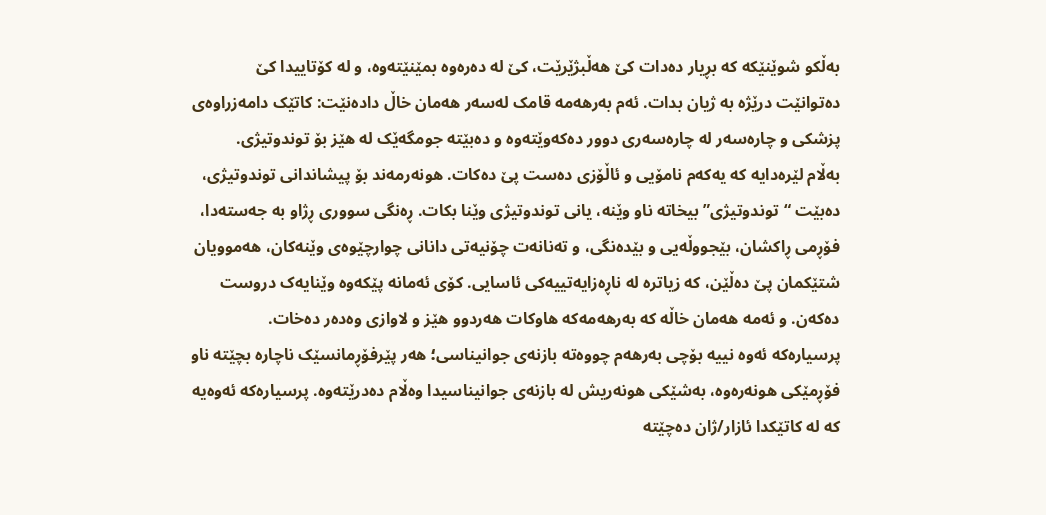بەڵکو شوێنێکە کە بڕیار دەدات کێ هەڵبژێرێت، کێ لە دەرەوە بمێنێتەوە، و لە کۆتاییدا کێ دەتوانێت درێژە بە ژیان بدات. ئەم بەرهەمە قامک لەسەر هەمان خاڵ دادەنێت: کاتێک دامەزراوەی پزشکی و چارەسەر لە چارەسەری دوور دەکەوێتەوە و دەبێتە جومگەێک لە هێز بۆ توندوتیژی.
بەڵام لێرەدایە کە یەکەم نامۆیی و ئاڵۆزی دەست پێ دەکات. هونەرمەند بۆ پیشاندانی توندوتیژی، دەبێت “توندوتیژی” بیخاتە ناو وێنە، یانی توندوتیژی وێنا بکات. ڕەنگی سووری ڕژاو بە جەستەدا، فۆڕمی ڕاکشان، بێجووڵەیی و بێدەنگی، و تەنانەت چۆنیەتی دانانی چوارچێوەی وێنەکان، هەموویان شتێکمان پێ دەڵێن، كە زیاترە لە ناڕەزایەتییەکی ئاسایی. کۆی ئەمانە پێکەوە وێنایەک دروست دەکەن. و ئەمە هەمان خاڵە کە بەرهەمەکە هاوکات هەردوو هێز و لاوازی وەدەر دەخات.
پرسیارەکە ئەوە نییە بۆچی بەرهەم چووەتە بازنەی جوانیناسی؛ هەر پێرفۆڕمانسێک ناچارە بچێتە ناو فۆڕمێکی هونەرەوە، بەشێکی هونەریش لە بازنەی جوانیناسیدا وەڵام دەدرێتەوە. پرسیارەکە ئەوەیە کە لە کاتێکدا ئازار/ژان دەچێتە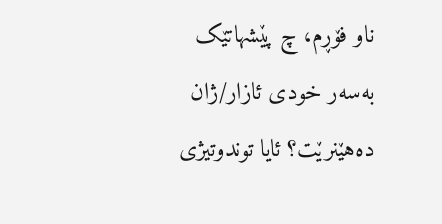ناو فۆڕم، چ پێشهاتێک بەسەر خودی ئازار/ژان دەهێنرێت؟ ئایا توندوتیژی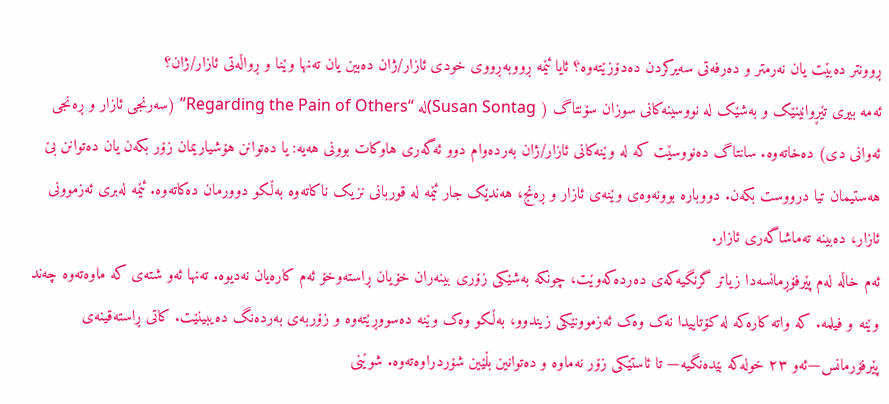ڕوونتر دەبێت یان نەرمتر و دەرفەتی سەیرکردن دەدۆزێتەوە؟ ئایا ئێمە ڕووبەڕووی خودی ئازار/ژان دەبین یان تەنها وێنا و ڕواڵەتی ئازار/ژان؟
ئەمە بیری تێڕوانینێک و بەشێک لە نووسینەکانی سوزان سۆنتاگ ( Susan Sontag)لە “Regarding the Pain of Others” (سەرنجی ئازار و ڕەنجی ئەوانی دی) دەخاتەوە. سانتاگ دەنووسێت کە لە وێنەکانی ئازار/ژان بەردەوام دوو ئەگەری هاوکات بوونی هەیە: یا دەتوانن هۆشیاریمان زۆر بکەن یان دەتوانن بێ هەستیمان تیا درووست بکەن. دووبارە بوونەوەی وێنەی ئازار و ڕەنج، هەندێک جار ئێمە لە قوربانی نزیک ناکاتەوە بەڵکو دوورمان دەکاتەوە. ئێمە لەبری ئەزموونی ئازار، دەبینە تەماشاگەری ئازار.
ئەم خاڵە لەم پێرفۆڕمانسەدا زیاتر گرنگیەکەی دەردەکەوێت، چونکە بەشێکی زۆری بینەران خۆیان ڕاستەوخۆ ئەم کارەیان نەدیوە. تەنها ئەو شتەی کە ماوەتەوە چەند وێنە و فیلمە. کە واتە کارەکە لە کۆتاییدا نەک وەک ئەزموونێکی زیندوو، بەڵکو وەک وێنە دەسووڕێتەوە و زۆربەی بەردەنگ دەیبینێت. کاتی ڕاستەقینەی پێرفۆرمانس—ئەو ٢٣ خولەکە بێدەنگیە— تا ئاستێکی زۆر نەماوە و دەتوانین بڵێین شۆردراوەتەوە. شوێنی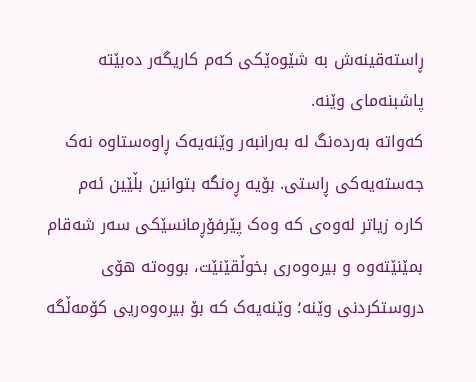ڕاستەقینەش بە شێوەێکی کەم کاریگەر دەبێتە پاشبنەمای وێنە.
کەواتە بەردەنگ لە بەرانبەر وێنەیەک ڕاوەستاوە نەک جەستەیەکی ڕاستی. بۆیە ڕەنگە بتوانین بڵێین ئەم کارە زیاتر لەوەی کە وەک پێرفۆڕمانسێکی سەر شەقام بمێنێتەوە و بیرەوەری بخوڵقێنێت، بووەتە هۆی دروستکردنی وێنە؛ وێنەیەک کە بۆ بیرەوەریی کۆمەڵگە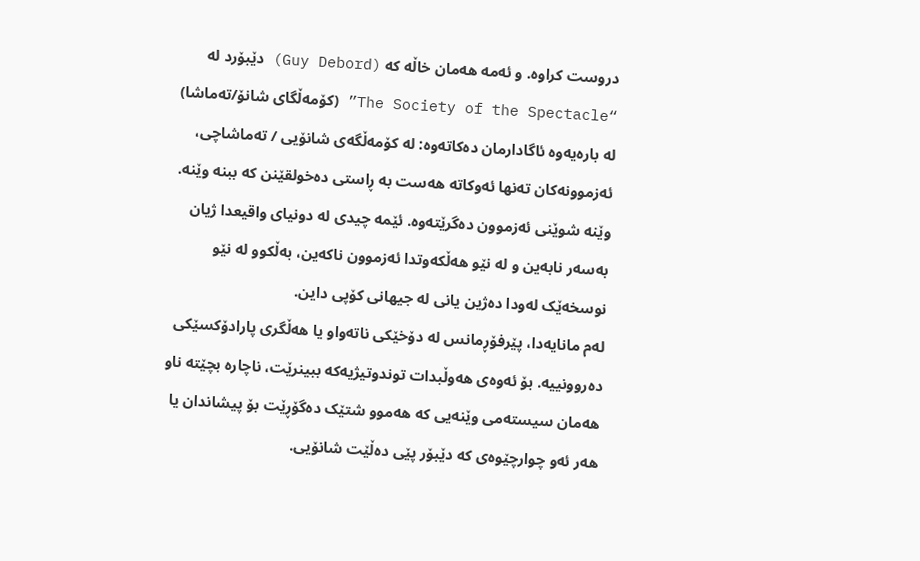دروست کراوە. و ئەمە هەمان خاڵە کە (Guy Debord) دێبۆرد لە “The Society of the Spectacle” (کۆمەڵگای شانۆ/تەماشا) لە بارەیەوە ئاگادارمان دەکاتەوە: لە کۆمەڵگەی شانۆیی / تەماشاچی، ئەزموونەکان تەنها ئەوکاتە هەست بە ڕاستی دەخولقێنن کە ببنە وێنە. وێنە شوێنی ئەزموون دەگرێتەوە. ئێمە چیدی لە دونیای واقیعدا ژیان بەسەر نابەین و لە نێو هەڵکەوتدا ئەزموون ناکەین، بەڵکوو لە نێو نوسخەێک لەودا دەژین یانی لە جیهانی کۆپی داین.
لەم مانایەدا، پێرفۆڕمانس لە دۆخێکی ناتەواو یا هەڵگری پارادۆکسێکی دەروونییە. بۆ ئەوەی هەوڵبدات توندوتیژیەکە ببینرێت، ناچارە بچێتە ناو هەمان سیستەمی وێنەیی کە هەموو شتێک دەگۆڕێت بۆ پیشاندان یا هەر ئەو چوارچێوەی کە دێبۆر پێی دەڵێت شانۆیی.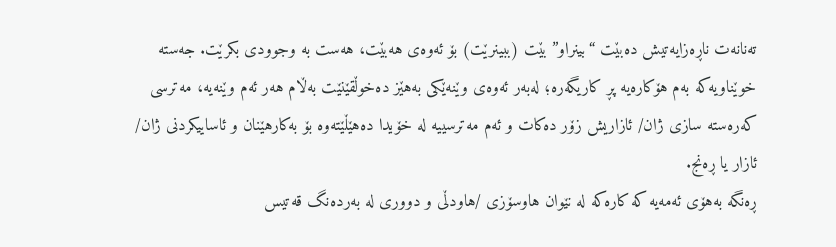تەنانەت ناڕەزایەتیش دەبێت “بینراو” بێت (ببینرێت) بۆ ئەوەی هەبێت، هەست بە وجوودی بکرێت. جەستە خوێناویەکە بەم هۆکارەیە پڕ کاریگەرە؛ لەبەر ئەوەی وێنەێکی بەهێز دەخوڵقێنێت بەڵام هەر ئەم وێنەیە، مەترسی کەرەستە سازی ژان/ ئازاریش زۆر دەکات و ئەم مەترسییە لە خۆیدا دەهێڵێتەوە بۆ بەکارهێنان و ئاساییکردنی ژان/ ئازار یا ڕەنج.
ڕەنگە بەهۆی ئەمەیە کە کارەکە لە نێوان هاوسۆزی /هاودڵی و دووری لە بەردەنگ قەتیس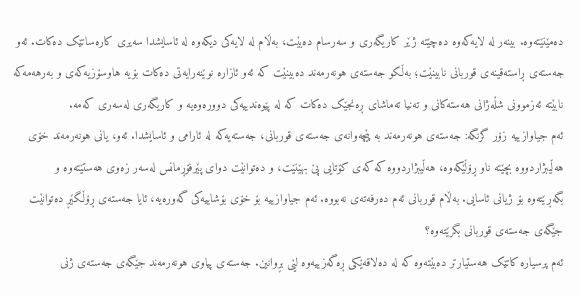دەمێنێتەوە. بینەر لە لایەکەوە دەچێتە ژێر کاریگەری و سەرسام دەبێت، بەڵام لە لایەکی دیكەوە لە ئاسایشدا سەیری کارەساتێک دەکات. ئەو جەستەی ڕاستەقینەی قوربانی نابینێت؛ بەڵکو جەستەی هونەرمەند دەبینێت کە ئەو ئازارە نوێنەرایەتی دەکات بۆیە هاوسۆزیەکەی و بەرهەمەکە نابێتە ئەزموونی شڵەژانی هەستەکانی و تەنیا تەماشای ڕەنجێک دەکات کە لە پێوەندییەکی دوورەوەیە و کاریگەری لەسەری کەمە.
ئەم جیاوازییە زۆر گرنگە: جەستەی هونەرمەند بە پێچەوانەی جەستەی قوربانی، جەستەیەکە لە ئارامی و ئاسایشدا. ئەو، یانی هونەرمەند خۆی هەڵیبژاردووە بچێتە ناو ڕۆڵێکەوە، هەڵیبژاردووە کە کەی کۆتایی پێ بهێنێت، و دەتوانێت دوای پێرفۆڕمانس لەسەر زەوی هەستێتەوە و بگەڕێتەوە بۆ ژیانی ئاسایی. بەڵام قوربانی ئەم دەرفەتەی نەبووە. ئەم جیاوازییە بۆ خۆی بۆشاییەکی گەورەیە، ئایا جەستەی ڕۆڵگێڕ دەتوانێت جێگەی جەستەی قوربانی بگرێتەوە؟
ئەم پرسیارە کاتێک هەستیارتر دەبێتەوە کە لە دەلاقەێکی ڕەگەزییەوە لێی بڕوانین. جەستەی پیاوی هونەرمەند جێگەی جەستەی ژنی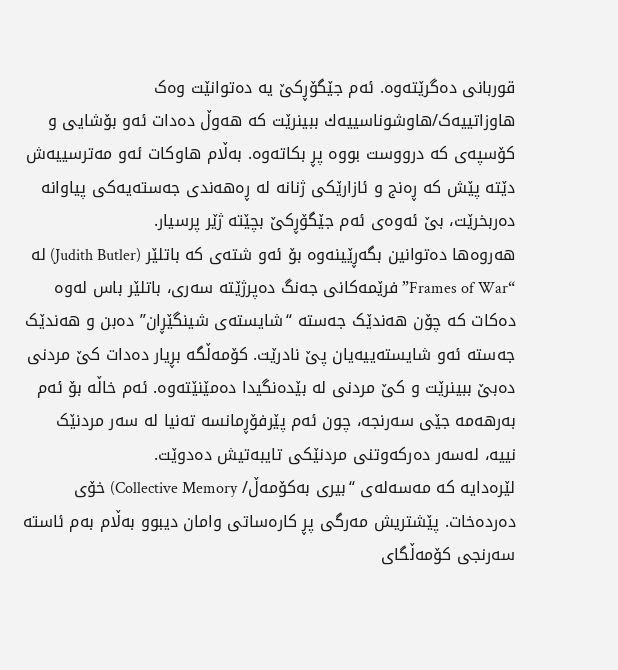قوربانی دەگرێتەوە. ئەم جێگۆڕکێ یە دەتوانێت وەک هاوزاتییەک/هاوشوناسییەك ببینرێت کە هەوڵ دەدات ئەو بۆشایی و کۆسپەی کە درووست بووە پڕ بکاتەوە. بەڵام هاوکات ئەو مەترسییەش دێتە پێش کە ڕەنج و ئازارێکی ژنانە لە ڕەهەندی جەستەیەکی پیاوانە دەربخرێت، بێ ئەوەی ئەم جێگۆڕکێ بچێتە ژێر پرسیار.
هەروەها دەتوانین بگەڕێینەوە بۆ ئەو شتەی کە باتلێر (Judith Butler) لە “Frames of War” فرێمەکانی جەنگ دەپرژێتە سەری، باتلێر باس لەوە دەکات کە چۆن هەندێک جەستە “شایستەی شینگێڕان” دەبن و هەندێک جەستە ئەو شایستەییەیان پێ نادرێت. کۆمەڵگە بڕیار دەدات کێ مردنی دەبێ ببینرێت و کێ مردنی لە بێدەنگیدا دەمێنێتەوە. ئەم خاڵە بۆ ئەم بەرهەمە جێی سەرنجە، چون ئەم پێرفۆڕمانسە تەنیا لە سەر مردنێک نییە، لەسەر دەرکەوتنی مردنێکی تایبەتیش دەدوێت.
لێرەدایە کە مەسەلەی “بیری بەکۆمەڵ/ Collective Memory) خۆی دەردەخات. پێشتریش مەرگی پڕ کارەساتی وامان دیبوو بەڵام بەم ئاستە سەرنجی کۆمەڵگای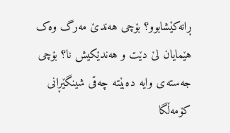ڕانەکێشابوو؟ بۆچی هەندێ مەرگ وەک هێمایان لێ دێت و هەندێكیش نا؟ بۆچی جەستەی وایە دەبێتە چەقی شینگێڕانی کۆمەڵگا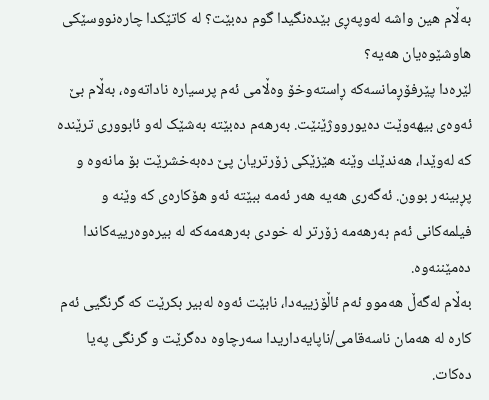بەڵام هین واشە لەوپەڕی بێدەنگیدا گوم دەبێت؟ لە کاتێکدا چارەنووسێکی هاوشێوەیان هەیە؟
لێرەدا پێرفۆڕمانسەکە ڕاستەوخۆ وەڵامی ئەم پرسیارە ناداتەوە، بەڵام بێ ئەوەی بیهەوێت دەیورووژێنێت. بەرهەم دەبێتە بەشێک لەو ئابووری ترێندە کە لەوێدا، هەندێك وێنە هێزێکی زۆرتریان پێ دەبەخشرێت بۆ مانەوە و پڕبینەر بوون. ئەگەری هەیە هەر ئەمە ببێتە ئەو هۆکارەی کە وێنە و فیلمەکانی ئەم بەرهەمە زۆرتر لە خودی بەرهەمەکە لە بیرەوەرییەکاندا دەمێننەوە.
بەڵام لەگەڵ هەموو ئەم ئاڵۆزییەدا، نابێت ئەوە لەبیر بکرێت کە گرنگیی ئەم کارە لە هەمان ناسەقامی/ناپایەداریدا سەرچاوە دەگرێت و گرنگی پەیا دەکات.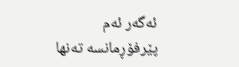ئەگەر ئەم پێرفۆڕمانسە تەنها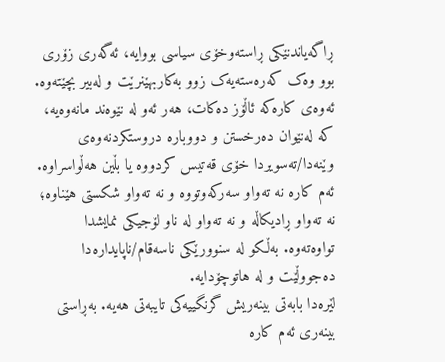ڕاگەیاندنێکی ڕاستەوخۆی سیاسی بووایە، ئەگەری زۆری بوو وەک کەرەستەیەک زوو بەکاربهێنرێت و لەبیر بچێتەوە. ئەوەی کارەکە ئاڵۆز دەکات، هەر ئەو لە نێوەند مانەوەیە، کە لەنێوان دەرخستن و دووبارە دروستکردنەوەی وێنەدا/تەسویردا خۆی قەتیس کردووە یا بڵین هەڵواسراوە. ئەم کارە نە تەواو سەرکەوتووە و نە تەواو شکستی هێناوە؛ نە تەواو ڕادیکاڵە و نە تەواو لە ناو لۆجیکی نمایشدا تواوەتەوە. بەڵکو لە سنوورێکی ناسەقام/ناپایدارەدا دەجووڵێت و لە هاتوچۆدایە.
لێرەدا بابەتی بینەریش گرنگییەکی تایبەتی هەیە. بەڕاستی بینەری ئەم کارە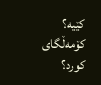کێیە؟ کۆمەڵگای کورد؟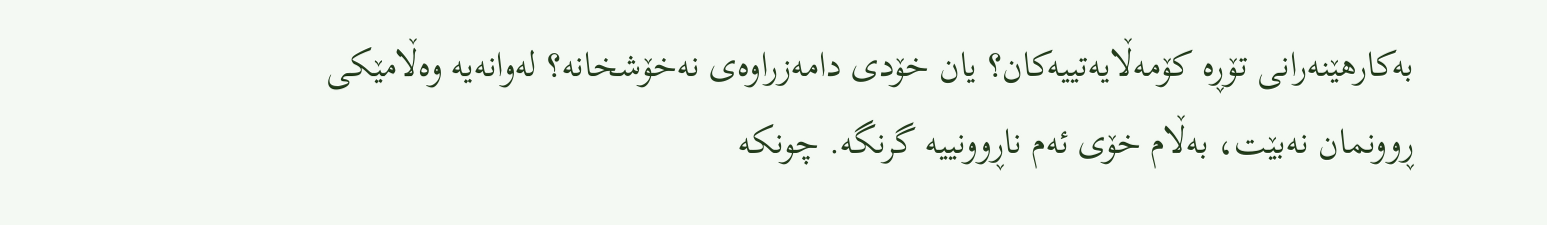بەکارهێنەرانی تۆڕە کۆمەڵایەتییەکان؟ یان خۆدی دامەزراوەی نەخۆشخانە؟ لەوانەیە وەڵامێکی ڕوونمان نەبێت، بەڵام خۆی ئەم ناڕوونییە گرنگە. چونکە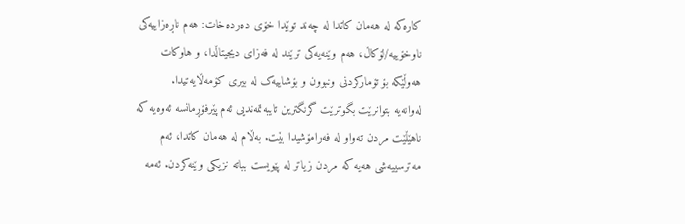کارەکە لە هەمان کاتدا لە چەند توێدا خۆی دەردەخات: هەم ناڕەزاییەکی ناوخۆییە/لۆکاڵ، هەم وێنەیەکی ترێند لە فەزای دیجیتاڵدا، و هاوکات هەوڵێکە بۆ تۆمارکردنی ونبوون و بۆشاییەک لە بیری کۆمەڵایەتیدا.
لەوانەیە بتوانرێت بگوترێت گرنگترین تایبەتمەندیی ئەم پێرفۆڕمانسە ئەوەیە کە ناهێڵێت مردن تەواو لە فەرامۆشیدا بێت. بەڵام لە هەمان کاتدا، ئەم مەترسییەشی هەیە کە مردن زیاتر لە پێویست بباتە نزیکی وێنەکردن. ئەمە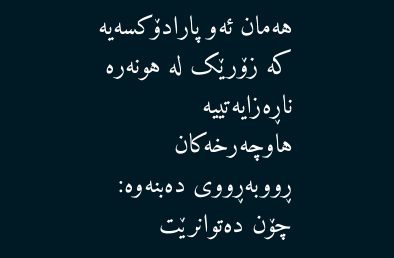هەمان ئەو پارادۆکسەیە کە زۆرێک لە هونەرە ناڕەزایەتییە هاوچەرخەکان ڕووبەڕووی دەبنەوە:
چۆن دەتوانرێت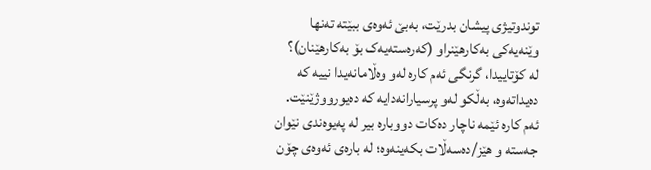توندوتیژی پیشان بدرێت، بەبێ ئەوەی ببێتە تەنها وێنەیەکی بەکارهێنراو (کەرەستەیەک بۆ بەکارهێنان)؟
لە کۆتاییدا، گرنگی ئەم کارە لەو وەڵامانەیدا نییە کە دەیداتەوە، بەڵکو لەو پرسیارانەدایە کە دەیورووژێنێت. ئەم کارە ئێمە ناچار دەکات دووبارە بیر لە پەیوەندی نێوان جەستە و هێز/دەسەڵات بکەینەوە؛ لە بارەی ئەوەی چۆن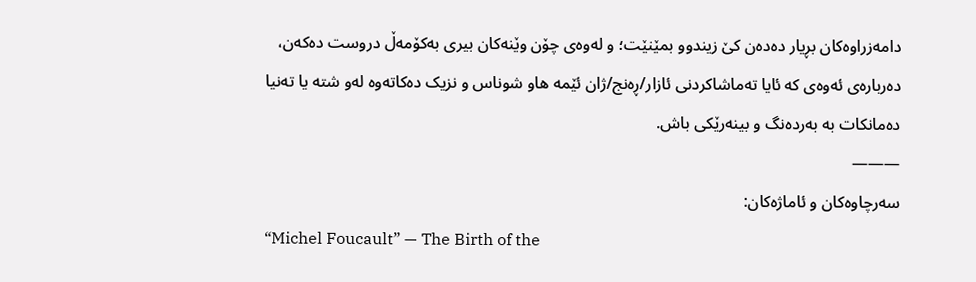دامەزراوەکان بڕیار دەدەن کێ زیندوو بمێنێت؛ و لەوەی چۆن وێنەکان بیری بەکۆمەڵ دروست دەکەن، دەربارەی ئەوەی کە ئایا تەماشاکردنی ئازار/ڕەنج/ژان ئێمە هاو شوناس و نزیک دەکاتەوە لەو شتە یا تەنیا دەمانکات بە بەردەنگ و بینەرێکی باش.
———
سەرچاوەکان و ئاماژەکان:
“Michel Foucault” — The Birth of the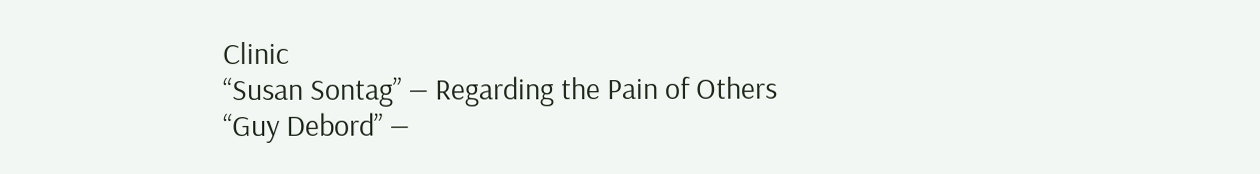Clinic
“Susan Sontag” — Regarding the Pain of Others
“Guy Debord” —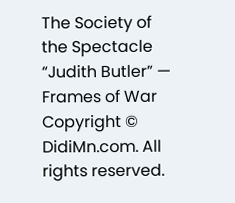The Society of the Spectacle
“Judith Butler” — Frames of War
Copyright © DidiMn.com. All rights reserved.